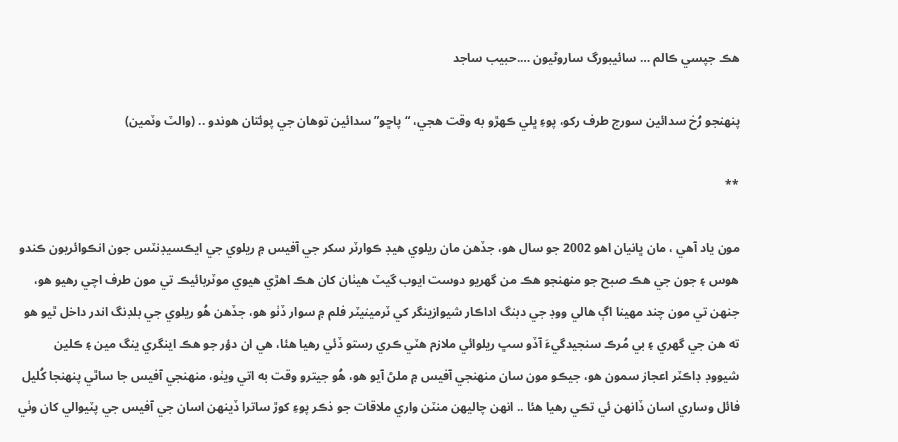هڪ جپسي ڪالم … سائيبورگ ساروڻيون ….حبيب ساجد

پنھنجو رُخ سدائين سورج طرف رکو، پوءِ ڀلي ڪھڙو به وقت ھجي، “پاڇو” سدائين توھان جي پوئتان ھوندو .. (والٽ وٽمين)

**

مون ياد آھي ، مان ڀانيان اھو 2002 جو سال ھو، جڏھن مان ريلوي ھيڊ ڪوارٽر سکر جي آفيس ۾ ريلوي جي ايڪسيڊنٽس جون انڪوائريون ڪندو ھوس ۽ جون جي ھڪ صبح جو منھنجو ھڪ من گھريو دوست ايوب گيٽ ھيٺان کان ھڪ اھڙي ھيوي موٽربائيڪ تي مون طرف اچي رھيو ھو، جنھن تي مون چند مھينا اڳ ھالي ووڊ جي دبنگ اداڪار شيوازينگر کي ٽرمينيٽر فلم ۾ سوار ڏٺو ھو، جڏھن ھُو ريلوي جي بلڊنگ اندر داخل ٿيو ھو ته ھن جي گھري ۽ بي مُرڪ سنجيدگيءَ آڏو سڀ ريلوائي ملازم ھٽي ڪري رستو ڏئي رھيا ھئا، ھي ان دؤر جو ھڪ اينگري ينگ مين ۽ ڪلين شيووڊ ڊاڪٽر اعجاز سمون ھو، جيڪو مون سان منھنجي آفيس ۾ ملڻ آيو ھو، ھُو جيترو وقت به اتي ويٺو، منھنجي آفيس جا ساٿي پنھنجا کُليل فائل وساري اسان ڏانھن ئي تڪي رھيا ھئا .. انھن چاليھن منٽن واري ملاقات جو ذڪر پوءِ کوڙ ساترا ڏينھن اسان جي آفيس جي پٽيوالي کان وٺي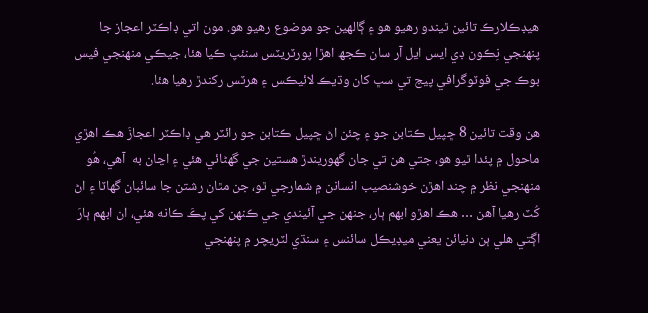ھيڊڪلارڪ تائين ٿيندو رھيو ھو ۽ ڳالھين جو موضوع رھيو ھو. مون اتي ڊاڪٽر اعجاز جا پنھنجي نِڪون ڊي ايس ايل آر سان ڪجھ اھڙا پورٽريٽس سنئپ ڪيا ھئا، جيڪي منھنجي فيس بوڪ جي فوٽوگرافي پيج تي سڀ کان وڌيڪ لائيڪس ۽ ھرٽس رکندڙ رھيا ھئا.

ھن وقت تائين 8 ڇپيل ڪتابن جو ۽ چئن اڻ ڇپيل ڪتابن جو رائٽر ھي ڊاڪٽر اعجازَ ھڪ اھڙي ماحول ۾ پئدا ٿيو ھو، جتي ھن تي جان گھوريندڙ ھستين جي گھڻائي ھئي ۽ اڃان به  آھي، ھُو منھنجي نظر ۾ چند اھڙن خوشنصيب انسانن ۾ شمارجي ٿو، جن مٿان رشتن جا سائبان گھاٽا ۽ اڻ کُٽ رھيا آھن … ھڪ اھڙو ابھم ٻار، جنھن جي آئيندي جي ڪنھن کي پڪَ ڪانه ھئي، ان ابھم ٻارَ اڳتي ھلي ٻن دنيائن يعني ميڊيڪل سائنس ۽ سنڌي لٽريچر ۾ پنھنجي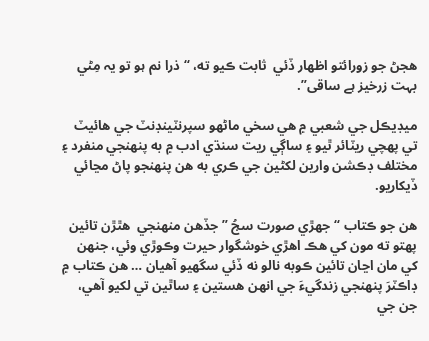ھجڻ جو زورائتو اظھار ڏئي  ثابت ڪيو ته، “ذرا نم ہو تو يہ مِٹي بہت زرخيز ہے ساقی”.

ميڊيڪل جي شعبي ۾ ھي سخي ماڻھو سپرنٽينڊنٽ جي ھائيٽ تي پھچي ريٽائر ٿيو ۽ ساڳي ريت سنڌي ادب ۾ به پنھنجي منفرد ۽ مختلف ڊڪشن وارين لکڻين جي ڪري به ھن پنھنجو پاڻ مڃائي ڏيکاريو.

ھن جو ڪتاب “جھڙي صورت سجُ ” جڏھن منھنجي  ھٿڙن تائين پھتو ته مون کي ھڪ اھڙي خوشگوار حيرت وڪوڙي وئي، جنھن کي مان اڃان تائين ڪوبه نالو نه ڏئي سگھيو آھيان … ھن ڪتاب ۾ ڊاڪٽرَ پنھنجي زندگيءَ جي انھن ھستين ۽ ساٿين تي لکيو آھي، جن جي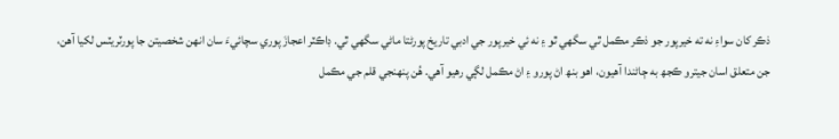ذڪر کان سواءِ نه ته خيرپور جو ذڪر مڪمل ٿي سگھي ٿو ۽ نه ئي خيرپور جي ادبي تاريخ پورڻتا ماڻي سگھي ٿي. ڊاڪٽر اعجازَ پوري سچائيءَ سان انھن شخصيتن جا پورٽريٽس لکيا آھن، جن متعلق اسان جيترو ڪجھ به ڄاڻندا آھيون، اھو بنھ اڻ پورو ۽ اڻ مڪمل لڳي رھيو آھي. ھُن پنھنجي قلم جي مڪمل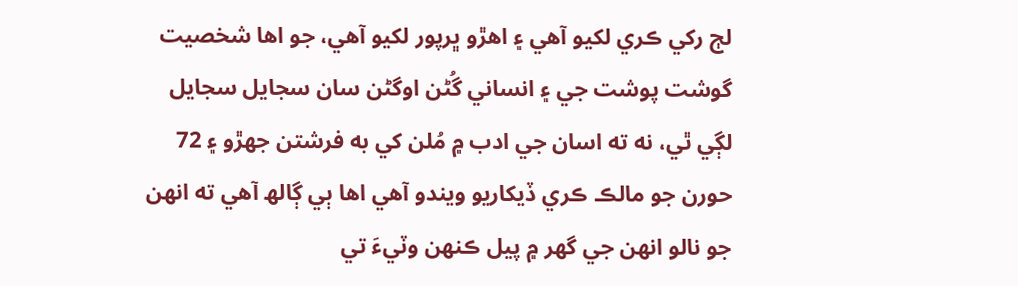لڄ رکي ڪري لکيو آھي ۽ اھڙو ڀرپور لکيو آھي، جو اھا شخصيت گوشت پوشت جي ۽ انساني گُڻن اوگڻن سان سجايل سجايل لڳي ٿي، نه ته اسان جي ادب ۾ مُلن کي به فرشتن جھڙو ۽ 72 حورن جو مالڪ ڪري ڏيکاريو ويندو آھي اھا ٻي ڳالھ آھي ته انھن جو نالو انھن جي گھر ۾ پيل ڪنھن وٽيءَ تي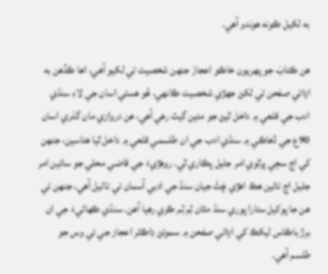به لکيل ڪونه ھوندو آھي.

ھن ڪتابَ جو پھريون خاڪو اعجازَ جنھن شخصيت تي لکيو آھي، اھا ڪڏھن به اڍائي صفحن تي لکڻ جھڙي شخصيت ڪانھي، ھُو ھستي اسان جي لاءِ سنڌي ادب جي قلعي ۾ داخل ٿيڻ جو مئين گيٽ رھي آھي، ھن دروازي مان گذري اسان 90ع جي ڏھاڪي ۾ سنڌي ادب جي ان طلسمي قلعي ۾ داخل ٿيا ھئاسين، جنھن کي اڄ سڄي پرٿوي امر جليل پڪاري ٿي. روھڙيءَ جي قاضي محلي جو سائين امر جليل اڄ تائين ھڪ اھڙي ڇَٽَ جيان سنڌ جي ادبي آسمان تي تاڻيل آھي، جنھن تي ھن جا پوکيل ستارا پوري سنڌ مٿان ٽِم ٽِم ڪري رھيا آھن. سنڌي ڪھاڻيءَ جي ان برڙ باڪاس ليکڪ کي اڍائي صفحن ۾ سموئڻ ڊاڪٽر اعجاز جي ئي وس جو طلسم آھي.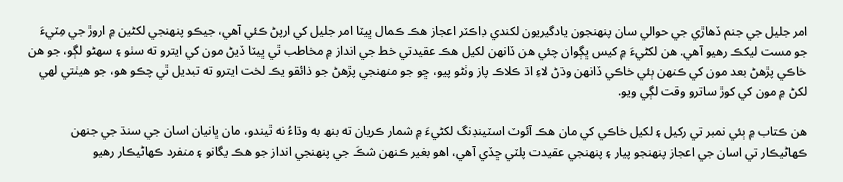امر جليل جي جنم ڏھاڙي جي حوالي سان پنھنجون يادگيريون لکندي ڊاڪٽر اعجاز ھڪ ڪمال ڀيٽا امر جليل کي ارپڻ ڪئي آھي، جيڪو پنھنجي لکڻين ۾ اروڙ جي مِٽيءَ جو مست ليکڪ رھيو آھي. ھن لکڻيءَ ۾ کيس ڀڳوان چئي ھن ڏانھن لکيل ھڪ عقيدتي خط جي انداز ۾ مخاطب ٿي ڀيٽا ڏيڻ مون کي ايترو ته سٺو ۽ سھڻو لڳو، جو ھن خاڪي پڙھڻ بعد مون کي ڪنھن ٻئي خاڪي ڏانھن وڌڻ لاءِ اڌ ڪلاڪ پاز وٺڻو پيو، ڇو جو منھنجي پڙھڻ جو ذائقو يڪ لخت ايترو ته تبديل ٿي چڪو ھو، جو ھيٺتي لھي لکڻ ۾ مون کي کوڙ ساترو وقت لڳي ويو.

ھن ڪتاب ۾ ٻئي نمبر تي رکيل ۽ لکيل خاڪي کي مان ھڪ آئوٽ اسٽينڊنگ لکڻيءَ ۾ شمار ڪريان ته بنھ به وڌاءُ نه ٿيندو، مان ڀانيان اسان جي سنڌ جي جنھن ڪھاڻيڪار تي اسان جي اعجاز پنھنجو پيار ۽ پنھنجي عقيدت پلٽي ڇڏي آھي، اھو بغير ڪنھن شڪَ جي پنھنجي انداز جو ھڪ يگانو ۽ منفرد ڪھاڻيڪار رھيو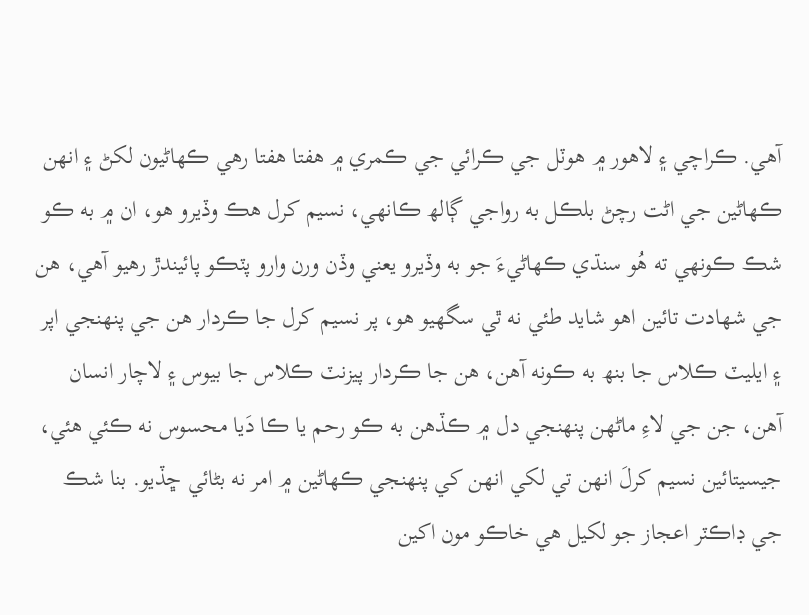آھي. ڪراچي ۽ لاھور ۾ ھوٽل جي ڪرائي جي ڪمري ۾ ھفتا ھفتا رھي ڪھاڻيون لکڻ ۽ انھن ڪھاڻين جي اڻت رچڻ بلڪل به رواجي ڳالھ ڪانھي، نسيم کرل ھڪ وڏيرو ھو، ان ۾ به ڪو شڪ ڪونھي ته ھُو سنڌي ڪھاڻيءَ جو به وڏيرو يعني وڏن ورن وارو پٽڪو پائيندڙ رھيو آھي، ھن جي شھادت تائين اھو شايد طئي نه ٿي سگھيو ھو، پر نسيم کرل جا ڪردار ھن جي پنھنجي اپر ۽ ايليٽ ڪلاس جا بنھ به ڪونه آھن، ھن جا ڪردار پيزنٽ ڪلاس جا بيوس ۽ لاچار انسان آھن، جن جي لاءِ ماڻھن پنھنجي دل ۾ ڪڏھن به ڪو رحم يا ڪا دَيا محسوس نه ڪئي ھئي، جيسيتائين نسيم کرلَ انھن تي لکي انھن کي پنھنجي ڪھاڻين ۾ امر نه بڻائي ڇڏيو. بنا شڪ جي ڊاڪٽر اعجاز جو لکيل ھي خاڪو مون اکين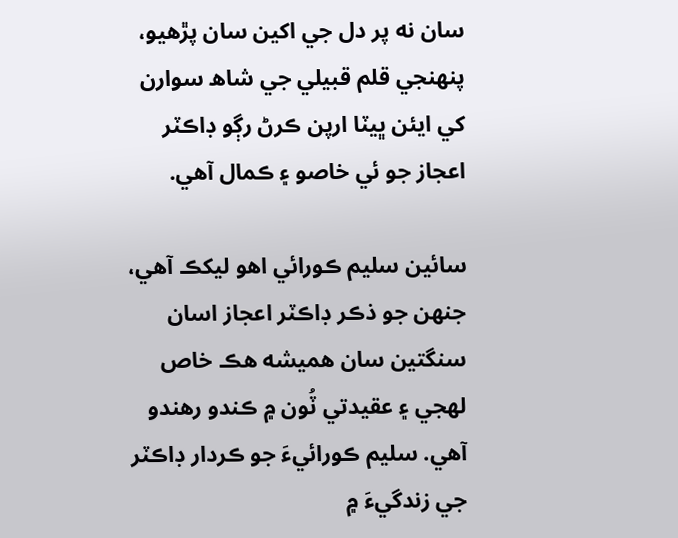سان نه پر دل جي اکين سان پڙھيو، پنھنجي قلم قبيلي جي شاھ سوارن کي ايئن ڀيٽا ارپن ڪرڻ رڳو ڊاڪٽر اعجاز جو ئي خاصو ۽ ڪمال آھي.

سائين سليم ڪورائي اھو ليکڪ آھي، جنھن جو ذڪر ڊاڪٽر اعجاز اسان سنگتين سان ھميشه ھڪ خاص لھجي ۽ عقيدتي ٽُون ۾ ڪندو رھندو آھي. سليم ڪورائيءَ جو ڪردار ڊاڪٽر جي زندگيءَ ۾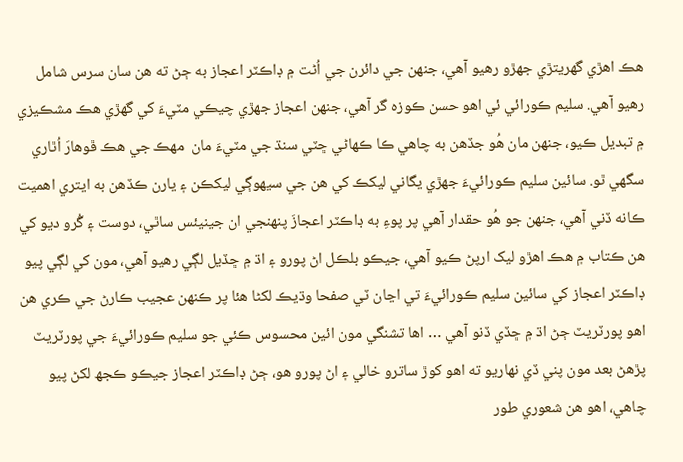ھڪ اھڙي گھريتڙي جھڙو رھيو آھي، جنھن جي دائرن جي اُڻت ۾ ڊاڪٽر اعجاز به ڄڻ ته ھن سان سرس شامل رھيو آھي. سليم ڪورائي ئي اھو حسن ڪوزہ گر آھي، جنھن اعجاز جھڙي چيڪي مٽيءَ کي گھڙي ھڪ مشڪيزي ۾ تبديل ڪيو، جنھن مان ھُو جڏھن به چاھي ڪا ڪھاڻي ڇٽي سنڌ جي مٽيءَ مان  مھڪ جي ھڪ ڦوھارَ اُٿاري سگھي ٿو. سائين سليم ڪورائيءَ جھڙي يگاني ليکڪ کي ھن جي سيھوڳي ليکڪن ۽ يارن ڪڏھن به ايتري اھميت ڪانه ڏني آھي، جنھن جو ھُو حقدار آھي پر پوءِ به ڊاڪٽر اعجازَ پنھنجي ان جينيئس ساٿي، دوست ۽ گُرو ديو کي ھن ڪتاب ۾ ھڪ اھڙو ليک ارپڻ ڪيو آھي، جيڪو بلڪل اڻ پورو ۽ اڌ ۾ ڇڏيل لڳي رھيو آھي، مون کي لڳي پيو ڊاڪٽر اعجاز کي سائين سليم ڪورائيءَ تي اڃان ٽي صفحا وڌيڪ لکڻا ھئا پر ڪنھن عجيب ڪارڻ جي ڪري ھن اھو پورٽريٽ ڄڻ اڌ ۾ ڇڏي ڏنو آھي … اھا تشنگي مون ائين محسوس ڪئي جو سليم ڪورائيءَ جي پورٽريٽ پڙھڻ بعد مون پني ڏي نھاريو ته اھو کوڙ ساترو خالي ۽ اڻ پورو ھو، ڄڻ ڊاڪٽر اعجاز جيڪو ڪجھ لکڻ پيو چاھي، اھو ھن شعوري طور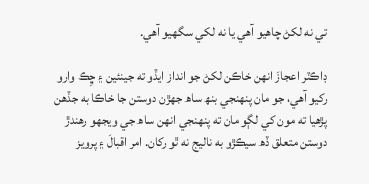تي نه لکڻ چاھيو آھي يا نه لکي سگھيو آھي.

ڊاڪٽر اعجازَ انھن خاڪن لکڻ جو انداز ايڏو ته جينئين ۽ ڇِڪ وارو رکيو آھي، جو مان پنھنجي بنھ ساھ جھڙن دوستن جا خاڪا به جڏھن پڙھيا ته مون کي لڳو مان ته پنھنجي انھن ساھ جي ويجھو رھندڙ دوستن متعلق ڏھ سيڪڙو به ناليج نه ٿو رکان. امر اقبالَ ۽ پرويز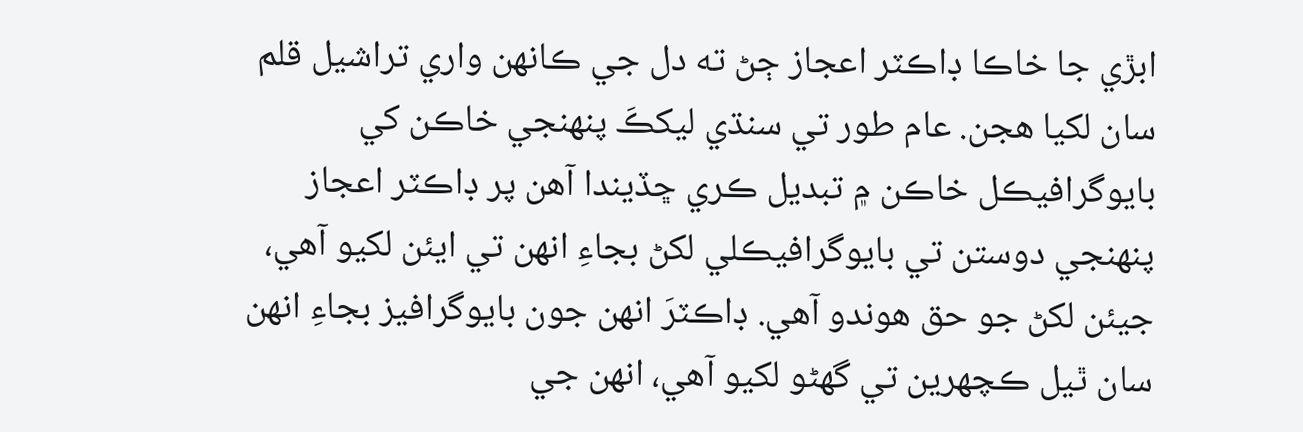ابڙي جا خاڪا ڊاڪٽر اعجاز ڄڻ ته دل جي ڪانھن واري تراشيل قلم سان لکيا ھجن. عام طور تي سنڌي ليکڪَ پنھنجي خاڪن کي بايوگرافيڪل خاڪن ۾ تبديل ڪري ڇڏيندا آھن پر ڊاڪٽر اعجاز پنھنجي دوستن تي بايوگرافيڪلي لکڻ بجاءِ انھن تي ايئن لکيو آھي، جيئن لکڻ جو حق ھوندو آھي. ڊاڪٽرَ انھن جون بايوگرافيز بجاءِ انھن سان ٿيل ڪچھرين تي گھڻو لکيو آھي، انھن جي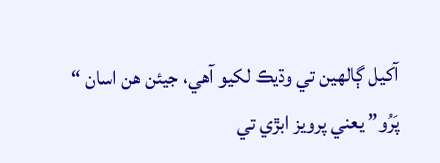آکيل ڳالھين تي وڌيڪ لکيو آھي، جيئن ھن اسان “ پَرُو” يعني پرويز ابڙي تي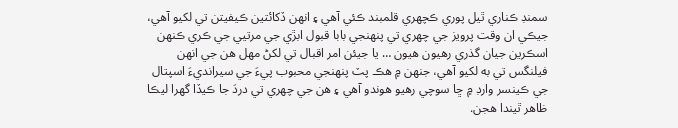سمنڊ ڪناري ٿيل پوري ڪچھري قلمبند ڪئي آھي ۽ انھن ڏکائتين ڪيفيتن تي لکيو آھي، جيڪي ان وقت پرويز جي چھري تي پنھنجي بابا قبول ابڙي جي مرتيي جي ڪري ڪنھن اسڪرين جيان گذري رھيون ھيون … يا جيئن امر اقبال تي لکڻ مھل ھن جي انھن فيلنگس تي به لکيو آھي، جنھن ۾ ھڪ پٽ پنھنجي محبوب پيءَ جي سيرانديءَ اسپتال جي ڪينسر وارڊ ۾ ڇا سوچي رھيو ھوندو آھي ۽ ھن جي چھري تي دردَ جا ڪيڏا گھرا ليڪا ظاھر ٿيندا ھجن.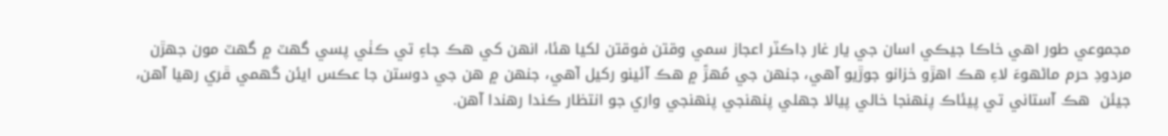مجموعي طور اھي خاڪا جيڪي اسان جي يار غار ڊاڪٽر اعجاز سمي وقتن فوقتن لکيا ھئا، انھن کي ھڪ جاءِ تي ڪٺي پسي گھٽ ۾ گھٽ مون جھڙن مردودِ حرم ماڻھوءَ لاءِ ھڪ اھڙو خزانو جوڙيو آھي، جنھن جي مُھڙَ ۾ ھڪ آئينو رکيل آھي، جنھن ۾ ھن جي دوستن جا عڪس ايئن گھمي ڦري رھيا آھن، جيئن  ھڪ آستاني تي پيئاڪ پنھنجا خالي پيالا جھلي پنھنجي پنھنجي واري جو انتظار ڪندا رھندا آھن.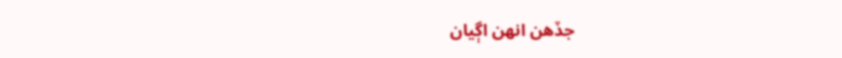جڏھن انھن اڳيان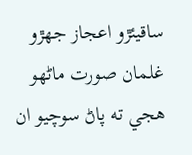ساقيئڙو اعجاز جھڙو غلمان صورت ماڻھو ھجي ته پاڻ سوچيو ان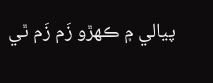پيالي ۾ ڪھڙو زَم زَم ٿي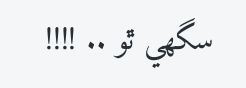سگھي ٿو .. !!!!